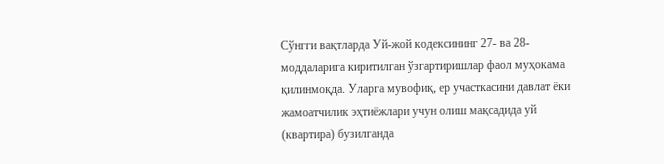Сўнгги вақтларда Уй-жой кодексининг 27- ва 28-моддаларига киритилган ўзгартиришлар фаол муҳокама қилинмоқда. Уларга мувофиқ, ер участкасини давлат ёки жамоатчилик эҳтиёжлари учун олиш мақсадида уй (квартира) бузилганда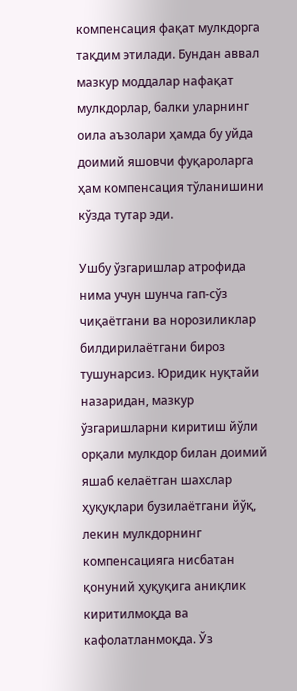компенсация фақат мулкдорга тақдим этилади. Бундан аввал мазкур моддалар нафақат мулкдорлар, балки уларнинг оила аъзолари ҳамда бу уйда доимий яшовчи фуқароларга ҳам компенсация тўланишини кўзда тутар эди.

Ушбу ўзгаришлар атрофида нима учун шунча гап-сўз чиқаётгани ва норозиликлар билдирилаётгани бироз тушунарсиз. Юридик нуқтайи назаридан, мазкур ўзгаришларни киритиш йўли орқали мулкдор билан доимий яшаб келаётган шахслар ҳуқуқлари бузилаётгани йўқ, лекин мулкдорнинг компенсацияга нисбатан қонуний ҳуқуқига аниқлик киритилмоқда ва кафолатланмоқда. Ўз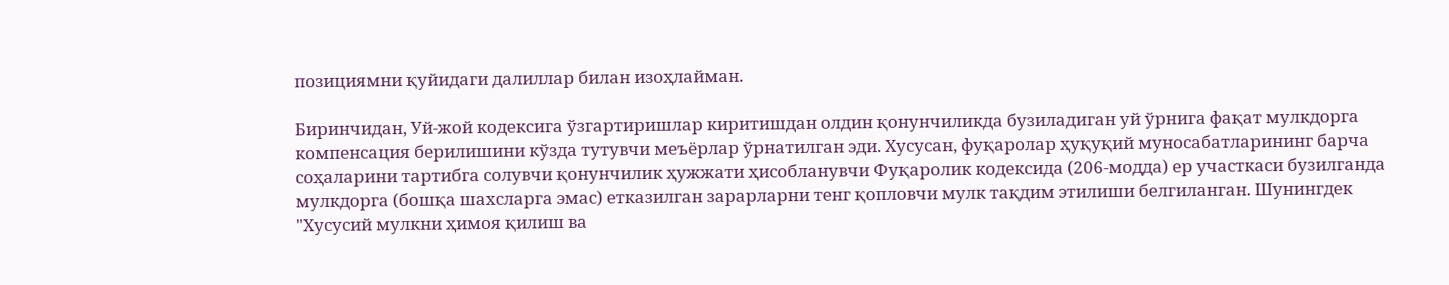позициямни қуйидаги далиллар билан изоҳлайман.

Биринчидан, Уй-жой кодексига ўзгартиришлар киритишдан олдин қонунчиликда бузиладиган уй ўрнига фақат мулкдорга компенсация берилишини кўзда тутувчи меъёрлар ўрнатилган эди. Хусусан, фуқаролар ҳуқуқий муносабатларининг барча соҳаларини тартибга солувчи қонунчилик ҳужжати ҳисобланувчи Фуқаролик кодексида (206-модда) ер участкаси бузилганда мулкдорга (бошқа шахсларга эмас) етказилган зарарларни тенг қопловчи мулк тақдим этилиши белгиланган. Шунингдек "Хусусий мулкни ҳимоя қилиш ва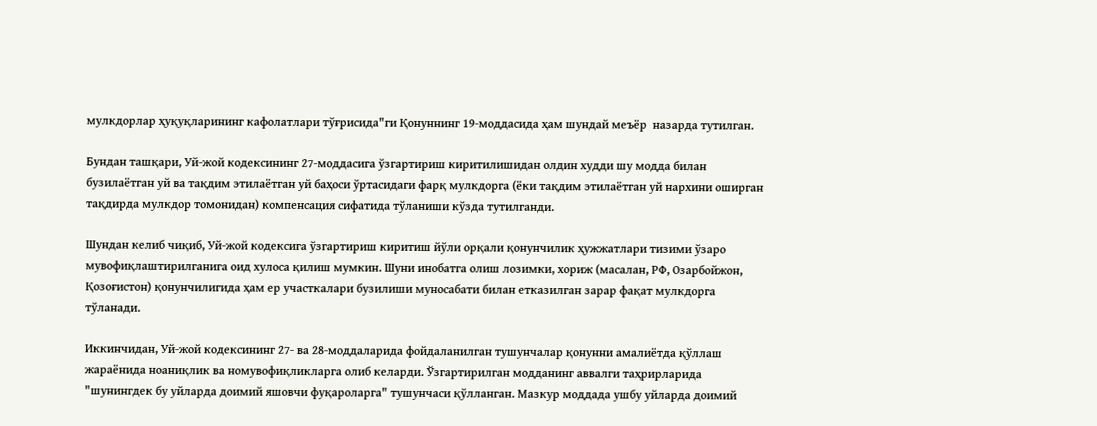мулкдорлар ҳуқуқларининг кафолатлари тўғрисида"ги Қонуннинг 19-моддасида ҳам шундай меъёр  назарда тутилган.

Бундан ташқари, Уй-жой кодексининг 27-моддасига ўзгартириш киритилишидан олдин худди шу модда билан бузилаётган уй ва тақдим этилаётган уй баҳоси ўртасидаги фарқ мулкдорга (ёки тақдим этилаётган уй нархини оширган тақдирда мулкдор томонидан) компенсация сифатида тўланиши кўзда тутилганди.

Шундан келиб чиқиб, Уй-жой кодексига ўзгартириш киритиш йўли орқали қонунчилик ҳужжатлари тизими ўзаро мувофиқлаштирилганига оид хулоса қилиш мумкин. Шуни инобатга олиш лозимки, хориж (масалан, РФ, Озарбойжон, Қозоғистон) қонунчилигида ҳам ер участкалари бузилиши муносабати билан етказилган зарар фақат мулкдорга тўланади.

Иккинчидан, Уй-жой кодексининг 27- ва 28-моддаларида фойдаланилган тушунчалар қонунни амалиётда қўллаш жараёнида ноаниқлик ва номувофиқликларга олиб келарди. Ўзгартирилган модданинг аввалги таҳрирларида "шунингдек бу уйларда доимий яшовчи фуқароларга" тушунчаси қўлланган. Мазкур моддада ушбу уйларда доимий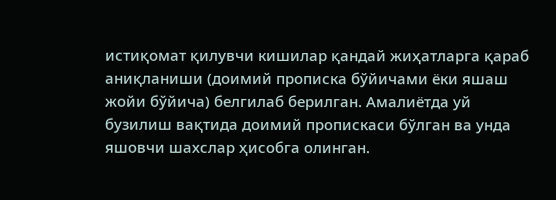истиқомат қилувчи кишилар қандай жиҳатларга қараб аниқланиши (доимий прописка бўйичами ёки яшаш жойи бўйича) белгилаб берилган. Амалиётда уй бузилиш вақтида доимий пропискаси бўлган ва унда яшовчи шахслар ҳисобга олинган.